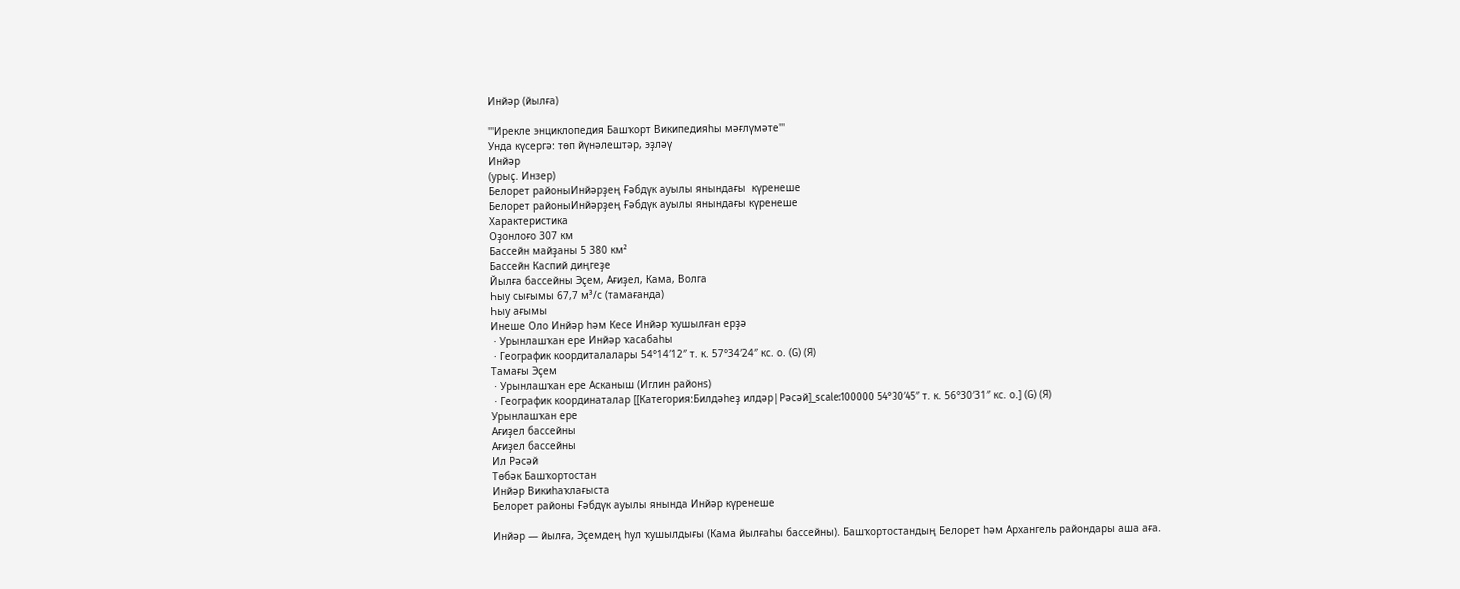Инйәр (йылға)

'''Ирекле энциклопедия Башҡорт Википедияһы мәғлүмәте'''
Унда күсергә: төп йүнәлештәр, эҙләү
Инйәр
(урыҫ. Инзер)
Белорет районыИнйәрҙең Ғәбдүк ауылы янындағы  күренеше
Белорет районыИнйәрҙең Ғәбдүк ауылы янындағы күренеше
Характеристика
Оҙонлоғо 307 км
Бассейн майҙаны 5 380 км²
Бассейн Каспий диңгеҙе
Йылға бассейны Эҫем, Ағиҙел, Кама, Волга
Һыу сығымы 67,7 м³/с (тамағанда)
Һыу ағымы
Инеше Оло Инйәр һәм Кесе Инйәр ҡушылған ерҙә
 · Урынлашҡан ере Инйәр ҡасабаһы
 · Географик коордиталалары 54°14′12″ т. к. 57°34′24″ кс. о. (G) (Я)
Тамағы Эҫем
 · Урынлашҡан ере Асканыш (Иглин районs)
 · Географик координаталар [[Категория:Билдәһеҙ илдәр|Рәсәй]_scale:100000 54°30′45″ т. к. 56°30′31″ кс. о.] (G) (Я)
Урынлашҡан ере
Ағиҙел бассейны
Ағиҙел бассейны
Ил Рәсәй
Төбәк Башҡортостан
Инйәр Викиһаҡлағыста
Белорет районы Ғәбдүк ауылы янында Инйәр күренеше

Инйәр — йылға, Эҫемдең һул ҡушылдығы (Кама йылғаһы бассейны). Башҡортостандың Белорет һәм Архангель райондары аша аға.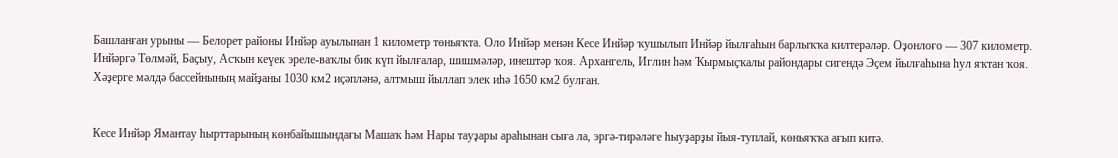Башланған урыны — Белорет районы Инйәр ауылынан 1 километр төньяҡта. Оло Инйәр менән Кесе Инйәр ҡушылып Инйәр йылғаһын барлыҡҡа килтерәләр. Оҙонлоғо — 307 километр. Инйәргә Төлмәй, Баҫыу, Асҡын кеүек эреле-ваҡлы бик күп йылғалар, шишмәләр, инештәр ҡоя. Архангель, Иглин һәм Ҡырмыҫҡалы райондары сигендә Эҫем йылғаһына һул яҡтан ҡоя. Хәҙерге мәлдә бассейнының майҙаны 1030 км2 иҫәпләнә, алтмыш йыллап элек иһә 1650 км2 булған.


Кесе Инйәр Ямантау һырттарының көнбайышындағы Машаҡ һәм Нары тауҙары араһынан сыға ла, эргә-тирәләге һыуҙарҙы йыя-туплай, көньяҡҡа ағып китә.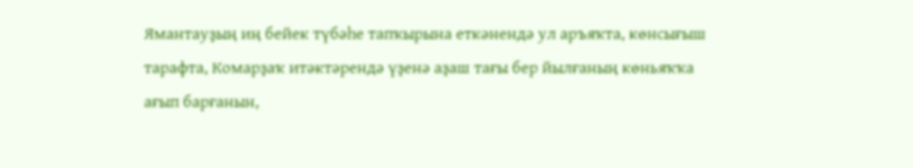Ямантауҙың иң бейек түбәһе тапҡырына еткәнендә ул аръяҡта, көнсығыш тарафта, Комарҙаҡ итәктәрендә үҙенә аҙаш тағы бер йылғаның көньяҡҡа ағып барғанын,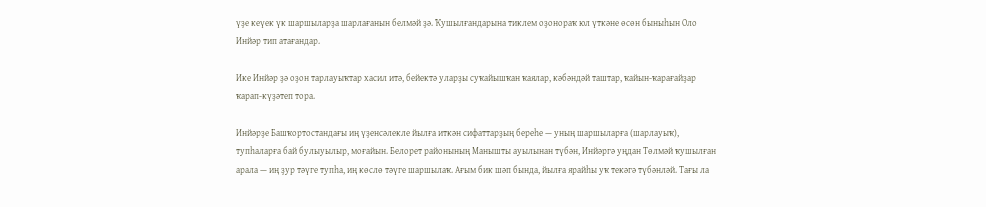үҙе кеүек үк шаршыларҙа шарлағанын белмәй ҙә. Ҡушылғандарына тиклем оҙонораҡ юл үткәне өсөн быныһын Оло Инйәр тип атағандар.

Ике Инйәр ҙә оҙон тарлауыҡтар хасил итә, бейектә уларҙы суҡайышҡан ҡаялар, кәбәндәй таштар, ҡайын-ҡарағайҙар ҡарап-күҙәтеп тора.

Инйәрҙе Башҡортостандағы иң үҙенсәлекле йылға иткән сифаттарҙың береһе — уның шаршыларға (шарлауыҡ), тупһаларға бай булыуылыр, моғайын. Белорет районының Манышты ауылынан түбән, Инйәргә уңдан Төлмәй ҡушылған арала — иң ҙур тәүге тупһа, иң көслө тәүге шаршылаҡ. Ағым бик шәп бында, йылға ярайһы уҡ текәгә түбәнләй. Тағы ла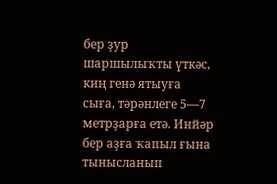бер ҙур шаршылыҡты үткәс, киң генә ятыуға сыға, тәрәнлеге 5—7 метрҙарға етә. Инйәр бер аҙға ҡапыл ғына тынысланып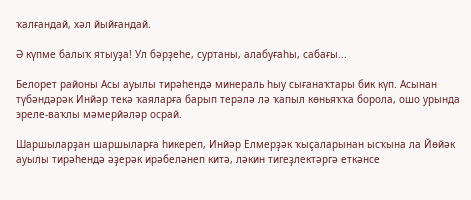ҡалғандай, хәл йыйғандай.

Ә күпме балыҡ ятыуҙа! Ул бәрҙеһе, суртаны, алабуғаһы, сабағы...

Белорет районы Асы ауылы тирәһендә минераль һыу сығанаҡтары бик күп. Асынан түбәндәрәк Инйәр текә ҡаяларға барып терәлә лә ҡапыл көньяҡҡа борола, ошо урында эреле-ваҡлы мәмерйәләр осрай.

Шаршыларҙан шаршыларға һикереп, Инйәр Елмерҙәк ҡыҫаларынан ысҡына ла Йөйәк ауылы тирәһендә әҙерәк ирәбеләнеп китә, ләкин тигеҙлектәргә еткәнсе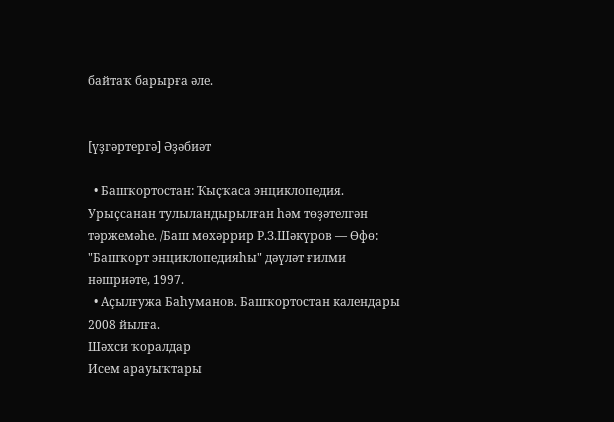байтаҡ барырға әле.


[үҙгәртергә] Әҙәбиәт

  • Башҡортостан: Ҡыҫҡаса энциклопедия. Урыҫсанан тулыландырылған һәм төҙәтелгән тәржемәһе. /Баш мөхәррир Р.З.Шәкүров — Өфө: "Башҡорт энциклопедияһы" дәүләт ғилми нәшриәте, 1997.
  • Аҫылғужа Баһуманов. Башҡортостан календары 2008 йылға.
Шәхси ҡоралдар
Исем арауыҡтары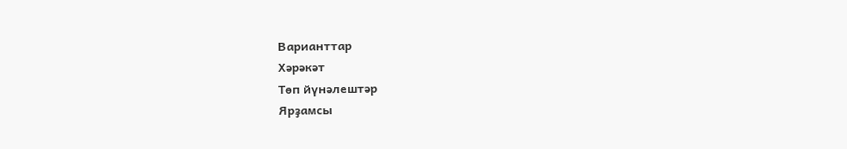Варианттар
Хәрәкәт
Төп йүнәлештәр
Ярҙамсы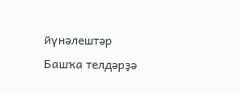йүнәлештәр
Башҡа телдәрҙә